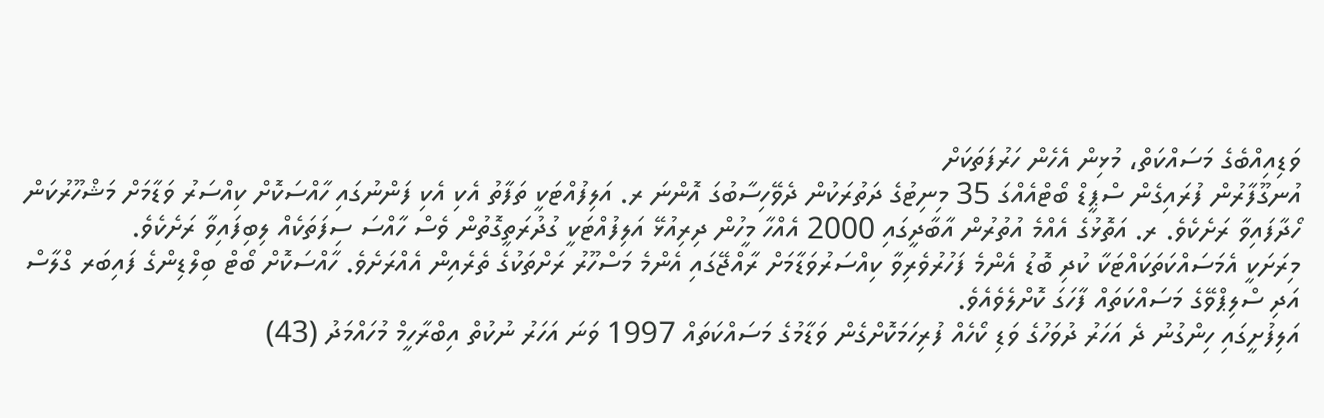ވަޑިއިއްބެގެ މަސައްކަތް، މުޅިން އެހެން ހަރުފަތަކަށް
އުނގޫފާރުން ފުރައިގެން ސްޕީޑް ބޯޓްއެއްގަ 35 މިނިޓުގެ ދަތުރަކުން ދެވޭހިސާބުގަ އޮންނަ ރ. އަލިފުއްޓަކީ ތަފާތު އެކި އެކި ފަންނުގައި ހާއްސަކޮށް ކިއްސަރު ވަޑާމަށް މަޝްހޫރުކަން ހޯދާފައިވާ ރަށެކެވެ. ރ. އަތޮޅުގެ އެއްމެ އުތުރުން އާބާދީގައި 2000 އެއްހާ މީހުން ދިރިއުޅޭ އަލިފުއްޓަކީ ގުދުރަތީގޮތުން ވެސް ހާއްސަ ސިފަތަކެއް ލިބިފައިވާ ރަށެކެވެ.
މިރަށަކީ އެމަސައްކަތަކައްޓަކާ ކުދި ބޮޑު އެންމެ ފަހުރުވެރިވާ ކިއްސަރުވަޑާމަށް ރާއްޖޭގައި އެންމެ މަސްހޫރު ރަށްތަކުގެ ތެރެއިން އެއްރަށެވެ. ހާއްސަކޮށް ބޯޓް ބިލްޑިންގެ ފައިބަރ ގްލާސް އަދި ސްލިޕްވޭގެ މަސައްކަތައް ފާހަގަ ކޮށްލެވެއެވެ.
އަލިފުށީގައި ހިންގުނު ދެ އަހަރު ދުވަހުގެ ވަޑި ކޯހެއް ފުރިހަމަކޮށްގެން ވަޑާމުގެ މަސައްކަތައް 1997 ވަނަ އަހަރު ނުކުތް އިބްރާހީމް މުހައްމަދު (43)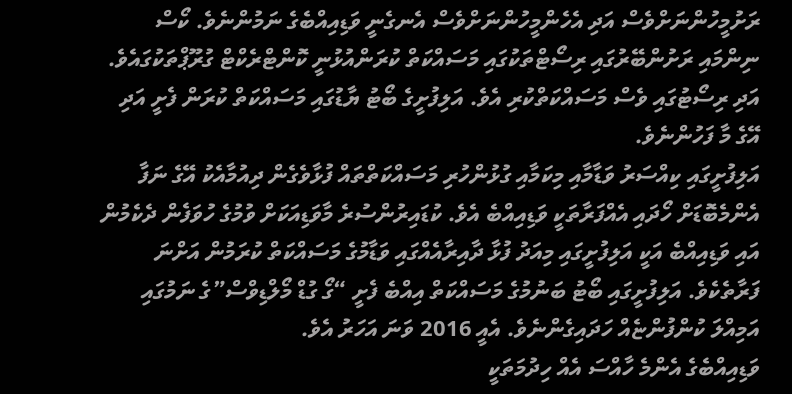ރަށުމީހުންނަށްވެސް އަދި އެހެންމީހުންނަށްވެސް އެނގެނީ ވަޑިއިއްބެގެ ނަމުންނެވެ. ކޯސް ނިންމައި ރަށުންބޭރުގައި ރިސޯޓްތަކުގައި މަސައްކަތް ކުރަންއުޅުނީ ކޮންޓްރެކްޓް ގުރޫޕްތަކުގައެވެ. އަދި ރިސޯޓުގައި ވެސް މަސައްކަތްކުރި އެވެ. އަލިފުށީގެ ބޯޓު ޔާޑުގައި މަސައްކަތް ކުރަން ފެށީ އަދި އޭގެ މާ ފަހުންނެވެ.
އަލިފުށީގައި ކިއްސަރު ވަޑާމާއި މިކަމާއި ގުޅުންހުރި މަސައްކަތްތައް ފުޅާވެގެން ދިއުމާއެކު އޭގެ ނަފާ އެންމެބޮޑަށް ހޯދައި އެއްފަރާތަކީ ވަޑިއިއްބެ އެވެ. ކުޑައިރުންސުރެ މާވަޑިއަކަށް ވުމުގެ ހުވަފެން ދެކެމުން އައި ވަޑިއިއްބެ އަކީ އަލިފުށީގައި މިއަދު ފުޅާ ދާއިރާއެއްގައި ވަޑާމުގެ މަސައްކަތް ކުރަމުން އަށްނަ ފަރާތެކެވެ. އަލިފުށީގައި ބޯޓު ބަނުމުގެ މަސައްކަތް އިއްބެ ފެށީ “ގޯ ގުޑް މޯލްޑިވްސް”ގެ ނަމުގައި އަމިއްލަ ކުންފުންޏެއް ހަދައިގެންނެވެ. އެއީ 2016 ވަނަ އަހަރު އެވެ.
ވަޑިއިއްބެގެ އެންމެ ހާއްސަ އެއް ހިދުމަތަކީ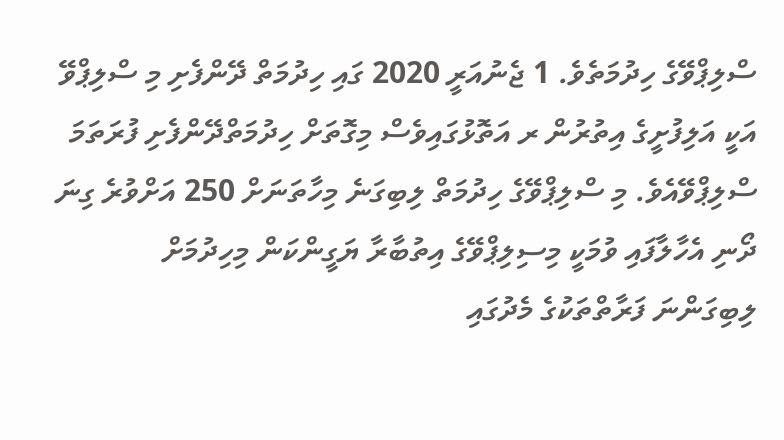ސްލިޕްވޭގެ ހިދުމަތެވެ. 1 ޖެނުއަރީ 2020 ގައި ހިދުމަތް ދޭންފެށި މި ސްލިޕްވޭ އަކީ އަލިފުށީގެ އިތުރުން ރ އަތޮޅުގައިވެސް މިގޮތަށް ހިދުމަތްދޭންފެށި ފުރަތަމަ ސްލިޕްވޭއެވެ. މި ސްލިޕްވޭގެ ހިދުމަތް ލިބިގަނެ މިހާތަނަށް 250 އަށްވުރެ ގިނަ ދޯނި އެހާލާފައި ވުމަކީ މިސިލިޕްވޭގެ އިތުބާރާ ޔަގީންކަން މިހިދުމަށް ލިބިގަންނަ ފަރާތްތަކުގެ މެދުގައި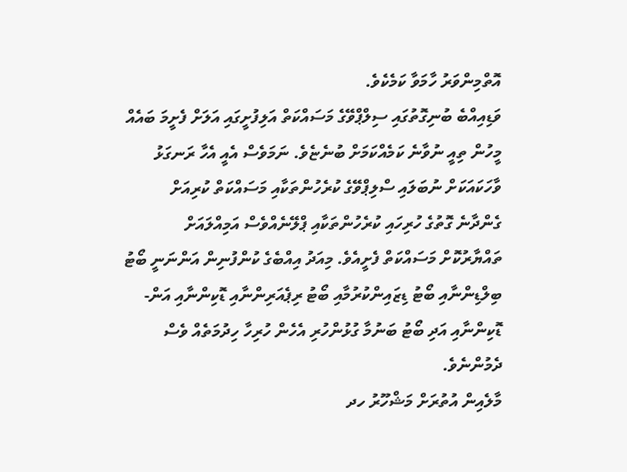އޮތްމިންވަރު ހާމަވާ ކަމެކެވެ.
ވަޑިއިއްބެ ބުނިގޮތުގައި ސިލްޕްވޭގެ މަސައްކަތް އަލިފުށީގައި އަލަށް ފެށީމަ ބައެއް މީހުން ތިއީ ނުވާނެ ކަމެއްކަމަށް ބުނެޏެވެ. ނަމަވެސް އެއީ އެހާ ރަނގަޅު ވާހަކައަކަށް ނުބަލައި ސްލިޕްވޭގެ ކުރެހުންތަކާއި މަސައްކަތް ކުރިއަށް ގެންދާނެ ގޮތުގެ ހުރިހައި ކުރެހުންތަކާއި ޕްލޭނެއްވެސް އަމިއްލައަށް ތައްޔާރުކޮށް މަސައްކަތް ފެށީއެވެ. މިއަދު އިއްބެގެ ކުންފުނިން އަންނަނީ ބޯޓު ބިލްޑިންނާއި ބޯޓު ޑިޒައިންކުރުމާއި ބޯޓު ރިޕެއަރިންނާއި ޑޮކިންނާއި އަން-ޑޮކިންނާއި އަދި ބޯޓު ބަނުމާ ގުޅުންހުރި އެހެން ހުރިހާ ހިދުމަތެއް ވެސް ދެމުންނެވެ.
މާލެއިން އުތުރަށް މަޝްހޫރު ހދ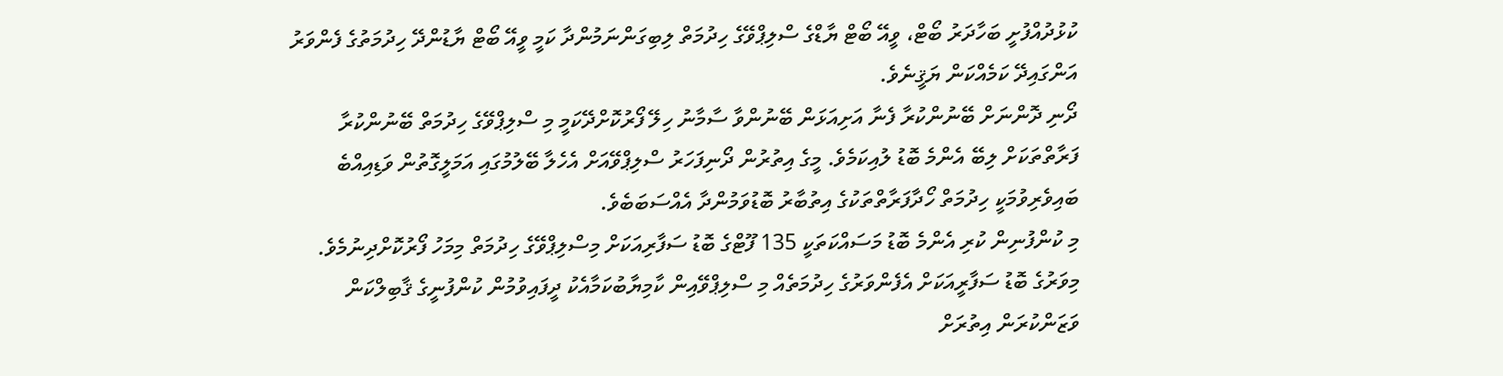ކުޅުދުއްފުށީ ބަހާދަރު ބޯޓް، ވީއޭ ބޯޓް ޔާޑްގެ ސްލިޕްވޭގެ ހިދުމަތް ލިބިގަންނަމުންދާ ކަމީ ވީއޭ ބޯޓް ޔާޑުންދޭ ހިދުމަތުގެ ފެންވަރު އަންގައިދޭ ކަމެއްކަން ޔަޤީނެވެ.
ދޯނި ދޮންނަށް ބޭނުންކުރާ ފެނާ އަށިއަޅަން ބޭނުންވާ ސާމާނު ހިލޭ ފޯރުކޮށްދޭކަމީ މި ސްލިޕްވޭގެ ހިދުމަތް ބޭނުންކުރާ ފަރާތްތަކަށް ލިބޭ އެންމެ ބޮޑު ލުއިކަމެވެ. މީގެ އިތުރުން ދޯނިފަހަރު ސްލިޕްވޭއަށް އެހެލާ ބޭލުމުގައި އަމަލީގޮތުން ވަޑިއިއްބެ ބައިވެރިވުމަކީ ހިދުމަތް ހޯދާފަރާތްތަކުގެ އިތުބާރު ބޮޑުވަމުންދާ އެއްސަބަބެވެ.
މި ކުންފުނިން ކުރި އެންމެ ބޮޑު މަސައްކަތަކީ 135 ފޫޓްގެ ބޮޑު ސަފާރިއަކަށް މިސްލިޕްވޭގެ ހިދުމަތް މިމަހު ފޯރުކޮށްދިނުމެވެ. މިވަރުގެ ބޮޑު ސަފާރީއަކަށް އެފެންވަރުގެ ހިދުމަތެއް މި ސްލިޕްވޭއިން ކާމިޔާބުކަމާއެކު ދީފައިވުމުން ކުންފުނީގެ ޤާބިލްކަން ވަޒަންކުރަން އިތުރަށް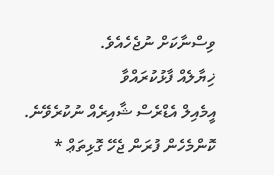ވިސްނާކަށް ނުޖެހެއެވެ.
ޚިޔާލެއް ފާޅުކުރައްވާ
އީމެއިލް އެޑްރެސް ޝާއިރެއް ނުކުރެވޭނެ. ކޮންމެހެން ފުރަން ޖެހޭ ގޮޅިތަޢް *